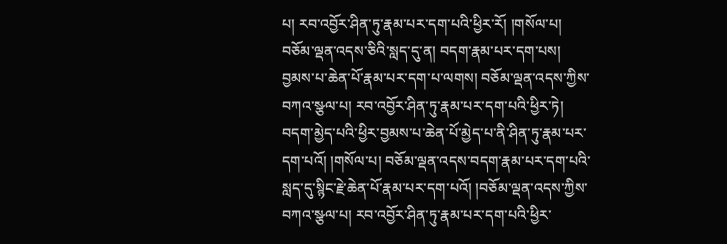པ། རབ་འབྱོར་ཤིན་ཏུ་རྣམ་པར་དག་པའི་ཕྱིར་རོ། །གསོལ་པ། བཅོམ་ལྡན་འདས་ཅིའི་སླད་དུ་ན། བདག་རྣམ་པར་དག་པས། བྱམས་པ་ཆེན་པོ་རྣམ་པར་དག་པ་ལགས། བཅོམ་ལྡན་འདས་ཀྱིས་བཀའ་སྩལ་པ། རབ་འབྱོར་ཤིན་ཏུ་རྣམ་པར་དག་པའི་ཕྱིར་ཏེ། བདག་མྱེད་པའི་ཕྱིར་བྱམས་པ་ཆེན་པོ་མྱེད་པ་ནི་ཤིན་ཏུ་རྣམ་པར་དག་པའོ། །གསོལ་པ། བཅོམ་ལྡན་འདས་བདག་རྣམ་པར་དག་པའི་སླད་དུ་སྙིང་རྗེ་ཆེན་པོ་རྣམ་པར་དག་པའོ། །བཅོམ་ལྡན་འདས་ཀྱིས་བཀའ་སྩལ་པ། རབ་འབྱོར་ཤིན་ཏུ་རྣམ་པར་དག་པའི་ཕྱིར་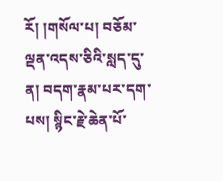རོ། །གསོལ་པ། བཅོམ་ལྡན་འདས་ཅིའི་སླད་དུ་ན། བདག་རྣམ་པར་དག་པས། སྙིང་རྗེ་ཆེན་པོ་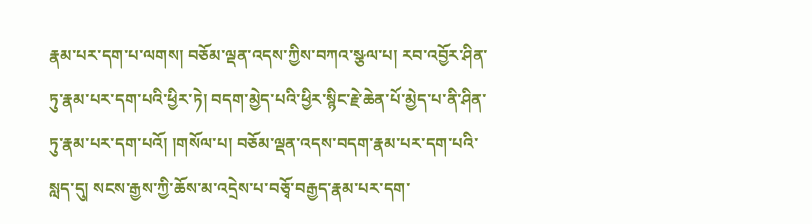རྣམ་པར་དག་པ་ལགས། བཅོམ་ལྡན་འདས་ཀྱིས་བཀའ་སྩལ་པ། རབ་འབྱོར་ཤིན་ཏུ་རྣམ་པར་དག་པའི་ཕྱིར་ཏེ། བདག་མྱེད་པའི་ཕྱིར་སྙིང་རྗེ་ཆེན་པོ་མྱེད་པ་ནི་ཤིན་ཏུ་རྣམ་པར་དག་པའོ། །གསོལ་པ། བཅོམ་ལྡན་འདས་བདག་རྣམ་པར་དག་པའི་སླད་དུ། སངས་རྒྱས་ཀྱི་ཆོས་མ་འདྲེས་པ་བཅྭོ་བརྒྱད་རྣམ་པར་དག་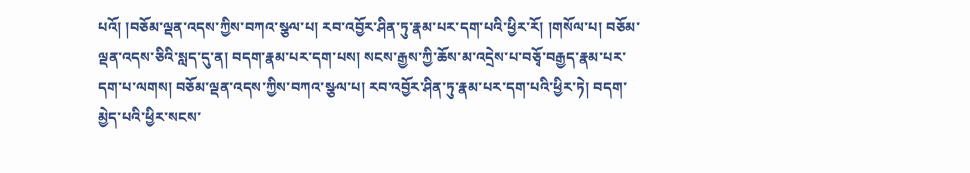པའོ། །བཅོམ་ལྡན་འདས་ཀྱིས་བཀའ་སྩལ་པ། རབ་འབྱོར་ཤིན་ཏུ་རྣམ་པར་དག་པའི་ཕྱིར་རོ། །གསོལ་པ། བཅོམ་ལྡན་འདས་ཅིའི་སླད་དུ་ན། བདག་རྣམ་པར་དག་པས། སངས་རྒྱས་ཀྱི་ཆོས་མ་འདྲེས་པ་བཅྭོ་བརྒྱད་རྣམ་པར་དག་པ་ལགས། བཅོམ་ལྡན་འདས་ཀྱིས་བཀའ་སྩལ་པ། རབ་འབྱོར་ཤིན་ཏུ་རྣམ་པར་དག་པའི་ཕྱིར་ཏེ། བདག་མྱེད་པའི་ཕྱིར་སངས་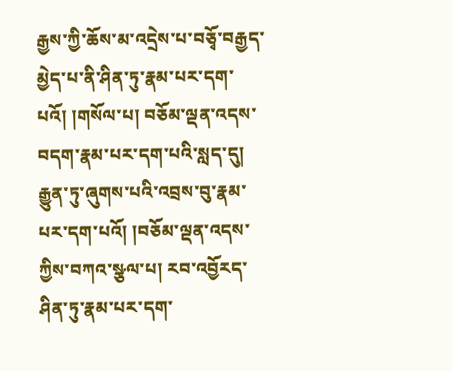རྒྱས་ཀྱི་ཆོས་མ་འདྲེས་པ་བཅྭོ་བརྒྱད་མྱེད་པ་ནི་ཤིན་ཏུ་རྣམ་པར་དག་པའོ། །གསོལ་པ། བཅོམ་ལྡན་འདས་བདག་རྣམ་པར་དག་པའི་སླད་དུ། རྒྱུན་ཏུ་ཞུགས་པའི་འབྲས་བུ་རྣམ་པར་དག་པའོ། །བཅོམ་ལྡན་འདས་ཀྱིས་བཀའ་སྩལ་པ། རབ་འབྱོརད་ཤིན་ཏུ་རྣམ་པར་དག་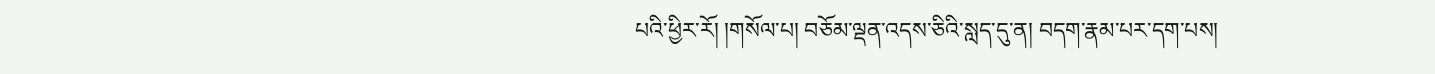པའི་ཕྱིར་རོ། །གསོལ་པ། བཅོམ་ལྡན་འདས་ཅིའི་སླད་དུ་ན། བདག་རྣམ་པར་དག་པས།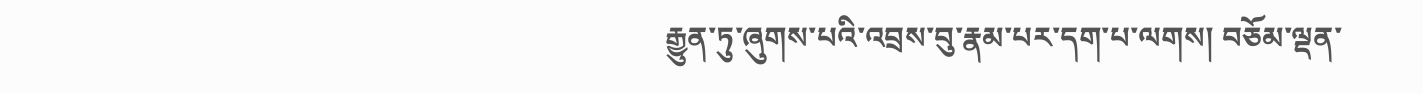རྒྱུན་ཏུ་ཞུགས་པའི་འབྲས་བུ་རྣམ་པར་དག་པ་ལགས། བཅོམ་ལྡན་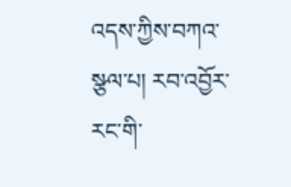འདས་ཀྱིས་བཀའ་སྩལ་པ། རབ་འབྱོར་རང་གི་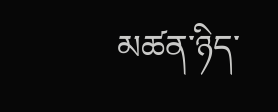མཚན་ཉིད་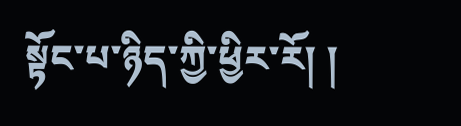སྟོང་པ་ཉིད་ཀྱི་ཕྱིར་རོ། །